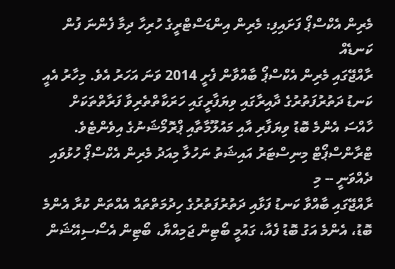މެރިން އެކްސްޕޯ ފަށައިފި: މެރިން އިންޑަސްޓްރީގެ ހުރިހާ ދިމާ ފެންނަ ފުން ކަނޑެއް
ރާއްޖޭގައި މެރިން އެކްސްޕޯ ބާއްވާން ފެށީ 2014 ވަނަ އަހަރު އެވެ. މިހާރު އެއީ ކަނޑު ދަތުރުފަތުރުގެ ދާއިރާގައި ވިޔަފާރީގައި ހަރަކާތްތެރިވާ ފަރާތްތަކަށް ހާއްސަ އެންމެ ބޮޑު ވިޔަފާރި އާއި މައުލޫމާތާއި ޕްރޮމޯޝަނުގެ އިވެންޓެވެ.
ޓްރާންސްޕޯޓް މިނިސްޓަރު އައިޝަތު ނަހުލާ މިއަދު މެރިން އެކްސްޕޯ ހުޅުވައި ދެއްވަނީ -- މި
ރާއްޖޭގައި ބާއްވާ ކަނޑު ފަޅާއި ދަތުރުފަތުރުގެ ހިދުމަތްތައް އެއްތަން ކުރާ އެންމެ ބޮޑު، އެންމެ އަގު ބޮޑު ފެއާ، ގައުމީ ބޯޓިން ޖަމިއްޔާ، ބޯޓިން އެސޯސިއޭޝަން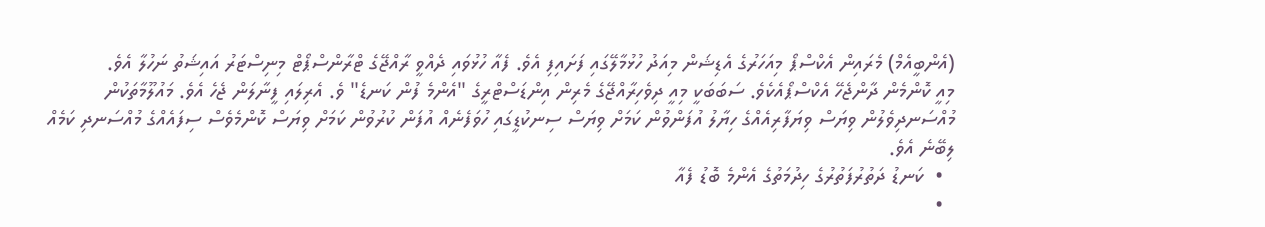(އެންބީއެމް) މެރައިން އެކްސްޕޯ މިއަހަރުގެ އެޑިޝަން މިއަދު ހުޅުމާލޭގައި ފަށައިފި އެވެ. ފެއާ ހުޅުވައި ދެއްވީ ރާއްޖޭގެ ޓްރާންސްޕޯޓް މިނިސްޓަރު އައިޝަތު ނަހުލާ އެވެ.
މިއީ ކޮންމެން ދާންޖެހޭ އެކްސްޕޯއެކެވެ. ސަބަބަކީ މިއީ ދިވެހިރާއްޖޭގެ މެރިން އިންޑަސްޓްރީގެ "އެންމެ ފުން ކަނޑެ" ވެ. އެރިލައި ފީނާލަން ޖެހެ އެވެ. މައުލޫމާތަކުން މުއްސަނދިވެލުން ވިޔަސް ވިޔަފާރިއެއްގެ ހިޔާލު އުފަންވުން ކަމަށް ވިޔަސް ސިނކުޑީގައި ހުވަފެނެއް އުފަން ކުރުވުން ކަމަށް ވިޔަސް ކޮންމެވެސް ސިފައެއްގެ މުއްސަނދި ކަމެއް ލިބޭނެ އެވެ.
  •  ކަނޑު ދަތުރުފަތުރުގެ ހިދުމަތުގެ އެންމެ ބޮޑު ފެއާ
  •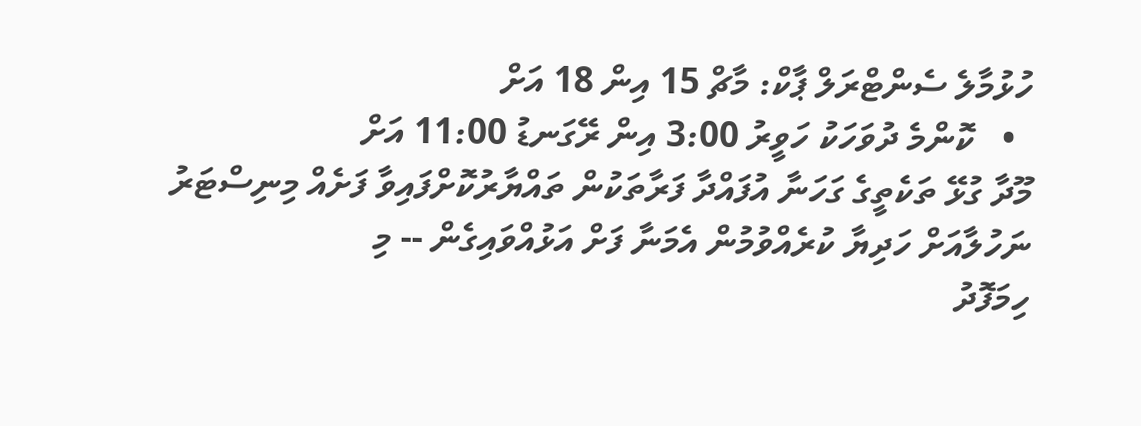ހުޅުމާލެ ސެންޓްރަލް ޕާކް: މާޗް 15 އިން 18 އަށް
  •   ކޮންމެ ދުވަހަކު ހަވީރު 3:00 އިން ރޭގަނޑު 11:00 އަށް
މޫދާ ގުޅޭ ތަކެތީގެ ގަހަނާ އުފައްދާ ފަރާތަކުން ތައްޔާރުކޮށްފައިވާ ފަށެއް މިނިސްޓަރު ނަހުލާއަށް ހަދިޔާ ކުރެއްވުމުން އެމަނާ ފަށް އަޅުއްވައިގެން -- މި
ހިމަފޮދު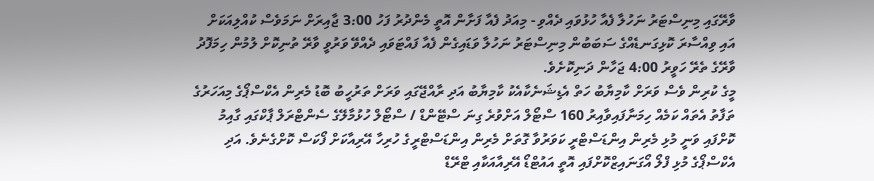ވާރޭގައި މިނިސްޓަރު ނަހުލާ ފެއާ ހުޅުވައި ދެއްވި - މިއަދު ފެއާ ފަށާން އޮތީ މެންދުރު ފަހު 3:00 ޖާއިރަށް ނަމަވެސް ކުއްލިއަކަށް އައި ވިއްސާރަ ކޮޅިގަނޑެއްގެ ސަބަބުން މިނިސްޓަރު ނަހުލާ ވަޑައިގެން ފެއާ ފައްޓަވައި ދެއްވޭ ވަރުވީ ވާރޭ ތުނިކޮށް ލުމުން ހިމަފޮދު ވާރޭގެ ތެރޭ ހަވީރު 4:00 ޖަހާން ދަނިކޮށެވެ.
މީގެ ކުރިން ވެސް ވަރަށް ކާމިޔާބު ހަތް އެޑިޝަނެކާއެކު ކާމިޔާބު އަދި ރާއްޖޭގައި ވަރަށް ތަރުހީބު ބޮޑު މެރިން އެކްސްޕޯގެ މިއަހަރުގެ ތަފާތު އެތައް ކަމެއް ހިމަނާފައިވާއިރު 160 ސްޓޯލް އަށްވުރެ ގިނަ ސްޓޭންޑް / ސްޓޯލް ހުޅުމާލޭގެ ސެންޓްރަލް ޕާކްގައި ގާއިމު ކޮށްފައި ވަނީ މުޅި މެރިން އިންޑަސްޓްރީ ކަވަރުވާ ގޮތަށް މެރިން އިންޑަސްޓްރީގެ ހުރިހާ އޭރިއާކަށް ފޯކަސް ކޮށްގެނެވެ. އަދި އެކްސްޕޯގެ މުޅި ފްލޯ އޯގަނައިޒްކޮށްފައި އޮތީ އައުޓްޑޯ އޭރިއާއަކާއި ޓްރޭޑް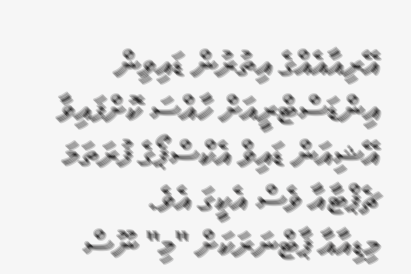އޭރިއާއެއްގެ އިތުރުން ޑައިވިން އިންޑަސްޓްރީއަށް ހާއްސަ ކޮށްފައިވާ އޭޝިއަން ޑައިވް އެކްސްޕޯގެ ފުރަތަމަ ޗެޕްޓާއާ ވެސް އެކީގަ އެވެ.
މިޑިއާއާ ޕާޓްނަރަކަށް "މި" ނޫސް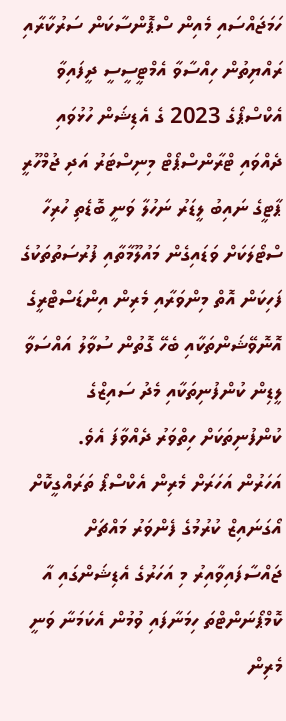ހަމަޖައްސައި މެއިން ސްޕޮންސާކަން ސަރުކާރާއި ރައްޔިތުން ހިއްސާވާ އެމްޓީސީސީ ދީފައިވާ އެކްސްޕޯގެ 2023 ގެ އެޑިޝަން ހުޅުވައި ދެއްވައި ޓްރާންސްޕޯޓް މިނިސްޓަރު އަދި ޖުމްހޫރީ ޕާޓީގެ ނައިބު ލީޑަރު ނަހުލާ ވަނީ ބޮޑެތި ހުރިހާ ސްޓޯލަކަށް ވަޑައިގެން މައުލޫމާތާއި ފުރުސަތުތަކުގެ ފަހިކަން އޮތް މިންވަރާއި މެރިން އިންޑަސްޓްރީގެ އޮނޮވޭޝަންތަކާއި ބެހޭ ގޮތުން ސުވާލު އައްސަވާ ލީޑިން ކުންފުނިތަކާއި މެދު ސައިޒްގެ ކުންފުނިތަކަށް ހިތްވަރު ދެއްވާފަ އެވެ.
އަހަރުން އަހަރަށް މެރިން އެކްސްޕޯ ތަރައްގީކޮށް އޯގަނައިޒް ކުރުމުގެ ފެންވަރު މައްޗަށް ޖައްސާފައިވާއިރު މި އަހަރުގެ އެޑިޝަންގައި އާ ކޮމްޕޯނަންޓްތަ ހިމަނާފައި ވުމުން އެކަމަނާ ވަނީ މެރިން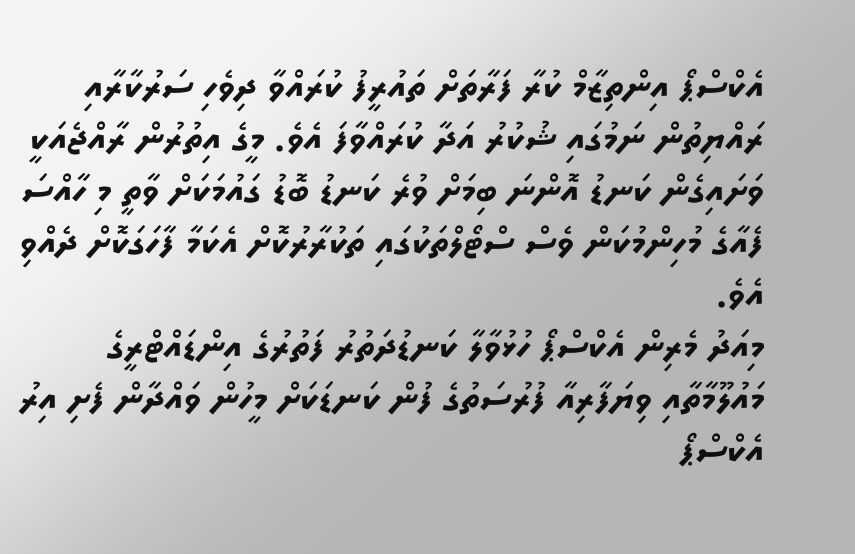އެކްސްޕޯ އިންތިޒާމް ކުރާ ފަރާތަށް ތައުރީފު ކުރައްވާ ދިވެހި ސަރުކާރާއި ރައްޔިތުން ނަމުގައި ޝުކުރު އަދާ ކުރައްވާފަ އެވެ. މީގެ އިތުރުން ރާއްޖެއަކީ ވަށައިގެން ކަނޑު އޮންނަ ބިމަށް ވުރެ ކަނޑު ބޮޑު ގައުމަކަށް ވާތީ މި ހާއްސަ ފެއާގެ މުހިންމުކަން ވެސް ސްޓޯލްތަކުގައި ތަކުރާރުކޮށް އެކަމާ ފާހަގަކޮށް ދެއްވި އެވެ.
މިއަދު މެރިން އެކްސްޕޯ ހުޅުވާލާ ކަނޑުދަތުރު ފަތުރުގެ އިންޑައްޓްރީގެ މައުލޫމާތާއި ވިޔަފާރިއާ ފުރުސަތުގެ ފުން ކަނޑަކަށް މީހުން ވައްދާން ފެށި އިރު އެކްސްޕޯ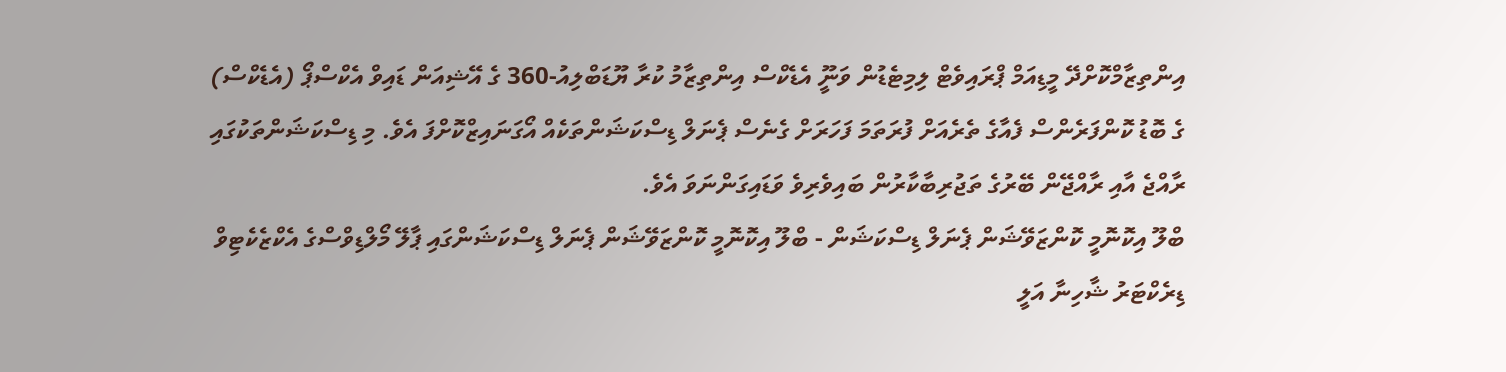އިންތިޒާމްކޮށްދޭ މީޑިއަމް ޕްރައިވެޓް ލިމިޓެޑުން ވަނީޫ އެޑެކްސް އިންތިޒާމު ކުރާ ޔޫޑަބްލިއު-360 ގެ އޭޝިއަން ޑައިވް އެކްސްޕޯ (އެޑެކްސް) ގެ ބޮޑު ކޮންފަރެންސް ފެއާގެ ތެރެއަށް ފުރަތަމަ ފަހަރަށް ގެނެސް ޕެނަލް ޑިސްކަޝަންތަކެއް އޯގަނައިޒްކޮށްފަ އެވެ. މި ޑިސްކަޝަންތަކުގައި ރާއްޖެ އާއި ރާއްޖޭން ބޭރުގެ ތަޖުރިބާކާރުން ބައިވެރިވެ ވަޑައިގަންނަވަ އެވެ.
ބްލޫ އިކޮނޮމީ ކޮންޒަވޭޝަން ޕެނަލް ޑިސްކަޝަން - ބްލޫ އިކޮނޮމީ ކޮންޒަވޭޝަން ޕެނަލް ޑިސްކަޝަންގައި ޕާލޭ މޯލްޑިވްސްގެ އެކްޒެކެޓިވް ޑިރެކްޓަރު ޝާހިނާ އަލީ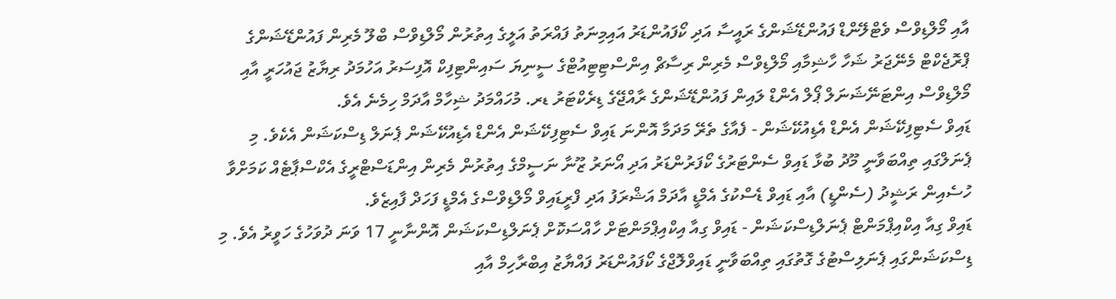އާއި މޯލްޑިވްސް ވެޓްލޭންޑް ފައުންޑޭޝަންގެ ރައީސާ އަދި ކޯފައުންޑަރު އައިމިނަތު ފައްރަތު އަލީގެ އިތުރުން މޯލްޑިވްސް ބްލޫ މެރިން ފައުންޑޭޝަންގެ ޕްރޮޖެކްޓް މެނޭޖަރު ޝަހާ ހާޝިމާއި މޯލްޑިވްސް މެރިން ރިސާޗް އިންސްޓިޓިއުޓްގެ ސީނިޔަ ސައިންޓިފިކް އޮފިސަރު އަހުމަދު ރިޔާޒު ޖައުހަރީ އާއި މޯލްޑިވްސް އިންޓަނޭޝަނަލް ޕޯލް އެންޑް ލައިން ފައުންޑޭޝަންގެ ރާއްޖޭގެ ޑިރެކްޓަރު ޑރ. މުހައްމަދު ޝިހާމް އާދަމް ހިމެނެ އެވެ.
ޑައިވް ސެޓިފިކޭޝަން އެންޑް އެޑިއުކޭޝަން - ފެއާގެ ތެރޭ މަދަމާ އޮންނަ ޑައިވް ސެޓިފިކޭޝަން އެންޑް އެޑިއުކޭޝަން ޕެނަލް ޑިސްކަޝަން އެކެވެ. މި ޕެނަލްގައި ތިއްބަވާނީ މޫދު ބުޅާ ޑައިވް ސެންޓަރުގެ ކޯފަރުންޑަރު އަދި އޯނަރު ޒޫނާ ނަސީމްގެ އިތުރުން މެރިން އިންޑަސްޓްރީގެ އެކްސްޕާޓެއް ކަމަށްވާ ހުސެއިން ރަޝީދު (ސެންޑީ) އާއި ޑައިވް ޑެސްކުގެ އެމްޑީ އާދަމް އަޝްރަފު އަދި ފްރީޑައިވް މޯލްޑިވްސްގެ އެމްޑީ ފަހަދް ފާއިޒެވެ.
ޑައިވް ގިއާ އިކްއިޕްމަންޓް ޕެނަލްޑިސްކަޝަން - ޑައިވް ގިއާ އިކްއިޕްމަންޓަށް ހާއްސަކޮށް ޕެނަލްޑިސްކަޝަން އޮންނާނީ 17 ވަނަ ދުވަހުގެ ހަވީރު އެވެ. މި ޑިސްކަޝަންގައި ޕެނަލިސްޓުގެ ގޮތުގައި ތިއްބަވާނީ ޑައިވްލޮޖްގެ ކޯފައުންޑަރު ފައްޔާޒު އިބްރާހިމް އާއި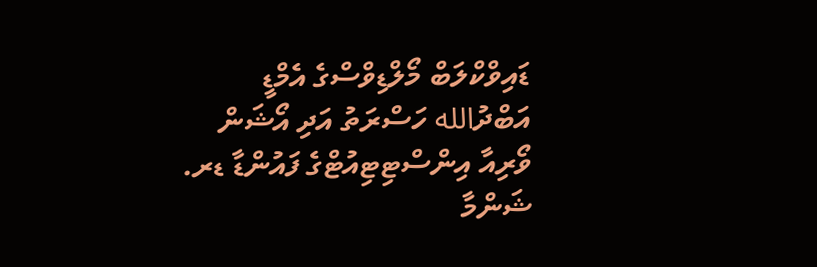ޑައިވްކްލަބް މޯލްޑިވްސްގެ އެމްޑީ އަބްދުالله ހަސްރަތު އަދި އޯޝަން ވޯރިއާ އިންސްޓިޓިއުޓްގެ ފައުންޑާ ޑރ. ޝަންމާ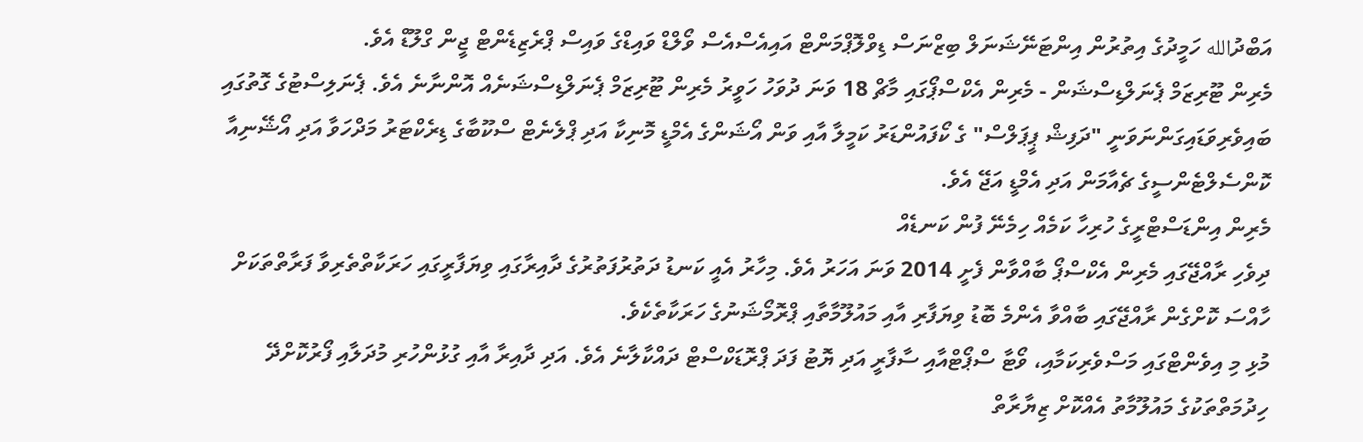އަބްދުالله ހަމީދުގެ އިތުރުން އިންޓަނޭޝަނަލް ބިޒްނަސް ޑިވްލޮޕްމަންޓް އައިއެސްއެސް ވޯލްޑް ވައިޑްގެ ވައިސް ޕްރެޒިޑެންޓް ޖީން ގްލޫޑް އެވެ.
މެރިން ޓޫރިޒަމް ޕެނަލްޑިސްޝަން - މެރިން އެކްސްޕޯގައި މާޗް 18 ވަނަ ދުވަހު ހަވީރު މެރިން ޓޫރިޒަމް ޕެނަލްޑިސްޝަނެއް އޮންނާނެ އެވެ. ޕެނަލިސްޓުގެ ގޮތުގައި ބައިވެރިވަޑައިގަންނަވަނީ "ދަފިޝް ޕީޕަލްސް" ގެ ކޯފައުންޑަރު ކަމީލާ އާއި ވަން އޯޝަންގެ އެމްޑީ މޮނިކާ އަދި ޕްލެނެޓް ސްކޫބާގެ ޑިރެކްޓަރު މަދްހަވާ އަދި އޯޝޭނިއާ ކޮންސެލްޓެންސީގެ ޗެއާމަން އަދި އެމްޑީ އަޖޭ އެވެ.
މެރިން އިންޑަސްޓްރީގެ ހުރިހާ ކަމެއް ހިމެނޭ ފުން ކަނޑެއް
ދިވެހި ރާއްޖޭގައި މެރިން އެކްސްޕޯ ބާއްވާން ފެށީ 2014 ވަނަ އަހަރު އެވެ. މިހާރު އެއީ ކަނޑު ދަތުރުފަތުރުގެ ދާއިރާގައި ވިޔަފާރީގައި ހަރަކާތްތެރިވާ ފަރާތްތަކަށް ހާއްސަ ކޮށްގެން ރާއްޖޭގައި ބާއްވާ އެންމެ ބޮޑު ވިޔަފާރި އާއި މައުލޫމާތާއި ޕްރޮމޯޝަނުގެ ހަރަކާތެކެވެ.
މުޅި މި އިވެންޓްގައި މަސްވެރިކަމާއި، ވޯޓާ ސްޕޯޓްއާއި ސާފާރީ އަދި ޔޮޓު ފަދަ ޕްރޮޑަކްސްޓް ދައްކާލާނެ އެވެ. އަދި ދާއިރާ އާއި ގުޅުންހުރި މުދަލާއި ފޯރުކޮށްދޭ ހިދުމަތްތަކުގެ މައުލޫމާތު އެއްކޮށް ޒިޔާރާތް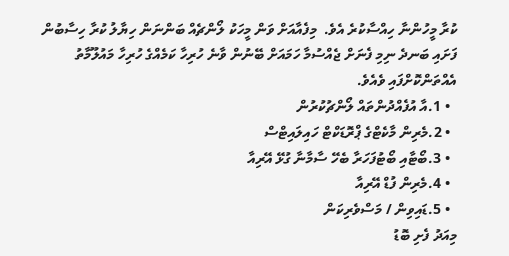ކުރާ މީހުންނާ ހިއްސާކުރެ އެވެ.  މިފެއާއަށް ވަން މީހަކު ލޯންޗެއް ބަންނަން ހިޔާލު ކުރާ ހިސާބުން ފަށައި ބަނދެ ނިމި ފެނަށް ޖެއްސުމާ ހަމައަށް ބޭނުން ވާނެ ހުރިހާ ކަމެއްގެ ހުރިހާ މައުލޫމާތު އެއްތަންކޮށްފައި ވެއެވެ.
  • 1.އާ އުފެއްދުންތައް ލޯންޗުކުރުން
  • 2.މެރިން މާކެޓްގެ ޕްރޮޑަކްޓް ހައިލައިޓްސް
  • 3.ބޯޓާއި ބޯޓުފަހަރާ ބެހޭ ސާމާނާ ގުޅޭ އޭރިއާ
  • 4.މެރިން ފުޑް އޭރިއާ
  • 5.ޑައިވިން / މަސްވެރިކަން
މިއަދު ފެށި ބޮޑު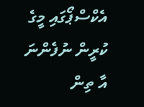އެކްސްޕޯގައި މީގެ ކުރީން ނުފެންނަ އާ ތިން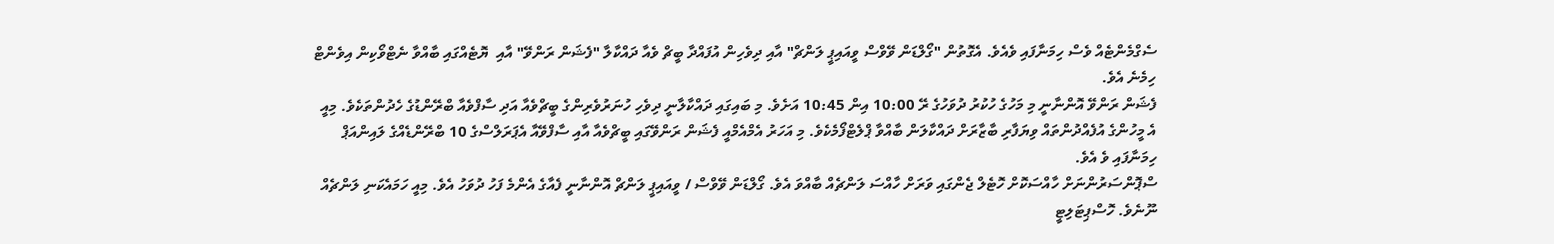ސެގްމެންޓެއް ވެސް ހިމަނާފައި ވެއެވެ. އެގޮތުން "ގޯލްޑަން ވޭވްސް ވީއައިޕީ ލަންޗް" އާއި ދިވެހިން އުފައްދާ ބީޗް ވެއާ ދައްކާލާ "ފެޝަން ރަންވޭ" އާއި  ޔޮޓެއްގައި ބާއްވާ ނެޓްވޯކިން އިވެންޓް ހިމެނެ އެވެ.
ފެޝަން ރަންވޭ އޮންނާނީ މި މަހުގެ ހުކުރު ދުވަހުގެ ރޭ 10:00 އިން 10:45 އަށެވެ. މި ބައިގައި ދައްކާލާނީ ދިވެހި ހުނަރުވެރިންގެ ބީޗްވެއާ އަދި ސާފްވެއާ ބްރޭންޑުގެ ހެދުންތަކެވެ. މިއީ އެ މީހުންގެ އުފެއްދުންތައް ވިޔަފާރި ބާޒާރަށް ދައްކާލަން ބާއްވާ ޕްލެޓްފޯމެކެވެ. މި އަހަރު އެމްއެމްއީ ފެޝަން ރަންވޭގައި ބީޗްވެއާ އާއި ސާފްވޭއާ އެޕަރަލްސްގެ 10 ބްރޭންޑެއްގެ ލައިންއަޕް ހިމަނާފައި ވެ އެވެ.
ސްޕޮންސަރުންނަށް ހާއްސަކޮށް ހޮޓެލް ޖެންގައި ވަރަށް ހާއްސަ ލަންޗެއް ބާއްވަ އެވެ. ގޯލްޑަން ވޭވްސް / ވީއައިޕީ ލަންޗް އޮންނާނީ ފެއާގެ އެންމެ ފަހު ދުވަހު އެވެ. މިއީ ހަމައެކަނި ލަންޗެއް ނޫނެވެ. ހޮސްޕިޓަލިޓީ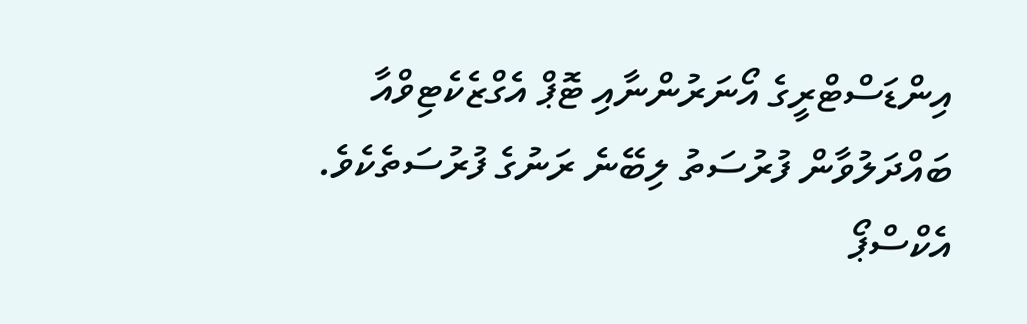އިންޑަސްޓްރީގެ އޯނަރުންނާއި ޓޮޕް އެގްޒެކެޓިވްއާ ބައްދަލުވާން ފުރުސަތު ލިބޭނެ ރަނުގެ ފުރުސަތެކެވެ.
އެކްސްޕޯ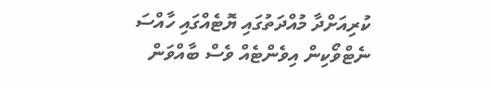ކުރިއަށްދާ މުއްދަތުގައި ޔޮޓެއްގައި ހާއްސަ ނެޓްވޯކިން އިވެންޓެއް ވެސް ބާއްވަން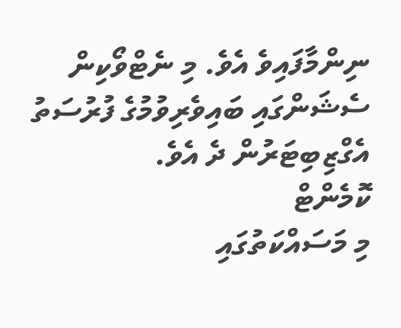ނިންމާފައިވެ އެވެ. މި ނެޓްވޯކިން ސެޝަންގައި ބައިވެރިވުމުގެ ފުރުސަތު އެގްޒިބިޓަރުން ދެ އެވެ.
ކޮމެންޓް
މި މަސައްކަތުގައި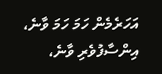އަހަރެމެން ހަމަ ހަމަ ވާނެ، އިންސާފުވެރި ވާނެ،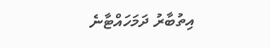އިތުބާރު ދަމަހައްޓާނެ